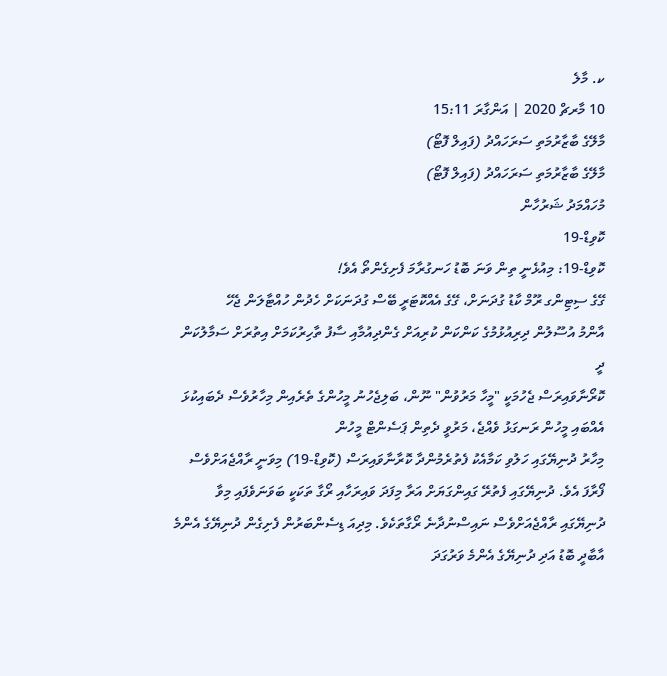ކ. މާލެ
10 މާރޗް 2020 | އަންގާރަ 15:11
މާލޭގެ ބާޒާރުމަތި ސަރަހައްދު (ފައިލް ފޮޓޯ)
މާލޭގެ ބާޒާރުމަތި ސަރަހައްދު (ފައިލް ފޮޓޯ)
މުހައްމަދު ޝަރުހާން
ކޮވިޑް-19
ކޮވިޑް-19: މިއުޅެނީ ތިން ވަނަ ބޮޑު ހަނގުރާމަ ފެށިގެންތޯ އެވެ!
ގޭގެ ސިޓިންގ ރޫމް ކާޑު ގުދަނަށް، ގޭގެ އެއްކޮޓަރީ ބޭސް ގުދަނަކަށް ހެދުން ހުއްޓާލަން ޖެހޭ
އާންމު އުސޫލުން ދިރިއުޅުމުގެ ކަންކަން ކުރިއަށް ގެންދިއުމާއި ސާފު ތާހިރުކަމަށް އިތުރަށް ސަމާލުކަން ދީ
ކޮރޯނާވައިރަސް ޖެހުމަކީ "މީހާ މަރުވުން" ނޫން، ބަލިޖެހުނު މީހުންގެ ތެރެއިން މިހާރުވެސް ދެބައިކުޅަ އެއްބައި މީހުން ރަނގަޅު ވެއްޖެ، މަރުވީ ދެތިން ޕަސެންޓް މީހުން
މިހާރު ދުނިޔޭގައި ހަލުވި ކަމާއެކު ފެތުރެމުންދާ ކޮރާނާވައިރަސް (ކޮވިޑް-19) މިވަނީ ރާއްޖެއަށްވެސް ފޯރާފަ އެވެ. ދުނިޔޭގައި ފެތުރޭ ގައިންގަޔަށް އަރާ މިފަދަ ވައިރަހާއި ރޯގާ ތަކަކީ ބަވަނަވެފައި މިވާ ދުނިޔޭގައި ރާއްޖެއަށްވެސް ނައިސްނުދާނެ ރޯގާތަކެވެ. މިދިއަ ޑިސެންބަރުން ފެށިގެން ދުނިޔޭގެ އެންމެ އާބާދީ ބޮޑު އަދި ދުނިޔޭގެ އެންމެ ވަރުގަދަ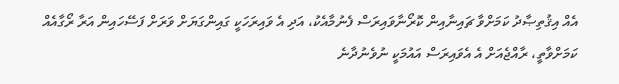އެއް އިޤުތިޞާދު ކަމަށްވާ ޗައިނާއިން ކޮރޯނާވައިރަސް ފެނުމާއެކު، އަދި އެ ވައިރަހަކީ ގައިންގަޔަށް ވަރަށް ފަސޭހައިން އަރާ ރޯގާއެއް ކަމަށްވާތީ، ރާއްޖެއަށް އެ އެވައިރަސް އައުމަކީ ނުވެނުދާނެ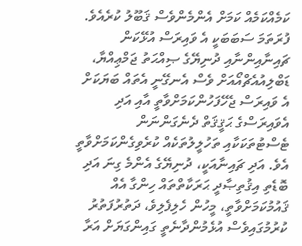ކަމެއްކަމެއް ކަމަށް އެންމެންވެސް ޤަބޫލު ކުރެއެވެ.
ފުރަތަމަ ސަބަބަކީ އެ ވައިރަސް އުޅޭކަން ޗައިނާއިންނާއި ދުނިޔޭގެ ޞިއްޙަތު ޖަމްޢިއްޔާ، ޑަބްލިއުއެޗްއޯއަށް ވެސް އެނގޭނީ އެތައް ބަޔަކަށް އެ ވައިރަސް ޖެހޭފަހުންކަމަށްވާތީ އާއި އަދި އެވައިރަސްގެ ޙަޤީޤަތް ދެނެގަންނަން ޓެސްޓުތަކަކާއި ތަހުލީލުތަކެއް ކުރެވިގެންކަމަށްވާތީ އެވެ. އަދި ޗައިނާއަކީ، ދުނިޔޭގެ އެންމެ ގިނަ އަދި ބޮޑެތި އިޤުތިޞާދީ ޙަރަކާތްތައް ހިންގާ އެއް ޤައުމުކަމަށްވާތީ، މީހުން ހެލިފެލިވެ، ދަތުރުފަތުރު ކުރުމުގައިވެސް އުޅެމުންދާނެތީ ގައިންގަޔަށް އަރާ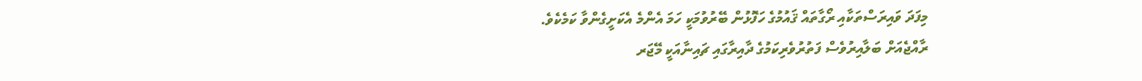މިފަދަ ވައިރަސްތަކާއި ރޯގާތައް ޤައުމުގެ ހަފޮޅުން ބޭރުވުމަކީ ހަމަ އެންމެ އެކަށީގެންވާ ކަމެކެވެ.
ރާއްޖެއަށް ބަލާއިރުވެސް ފަތުރުވެރިކަމުގެ ދާއިރާގައި ޗައިނާއަކީ މޭޖަރ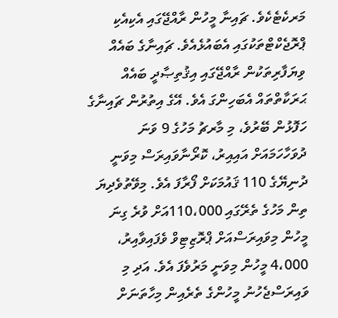މަރކެޓެކެވެ. ޗައިނާ މީހުން ރާއްޖޭގައި އެކިއެކި ޕްރޮޖެކްޓްތަކުގައި އެބައުޅެއެވެ. ޗައިނާގެ ބައެއް ވިޔަފާރިތަކުން ރާއްޖޭގައި އިޤުތިޞާދީ ބައެއް ޙަރަކާތްތައް އެބަހިންގަ އެވެ. އޭގެ އިތުރުން ޗައިނާގެ ހަފޮޅުން ބޭރުވެ، މި މާރޗު މަހުގެ 9 ވަނަ ދުވަހާހަމައަށް އައިއިރު، ކޮރޯނާވައިރަސް މިވަނީ ދުނިޔޭގެ 110 ޤައުމަކަށް ފޯރާފަ އެވެ. މިވޭތުވެދިޔަ ތިން މަހުގެ ތެރޭގައި 110،000އަށް ވުރެ ގިނަ މީހުން މިވައިރަސްއަށް ޕްރޮޒިޓިވް ވެފައިވާއިރު، 4،000 މީހުން މިވަނީ މަރުވެފަ އެވެ. އަދި މި ވައިރަސްޖެހުނު މީހުންގެ ތެރެއިން މިހާތަނަށް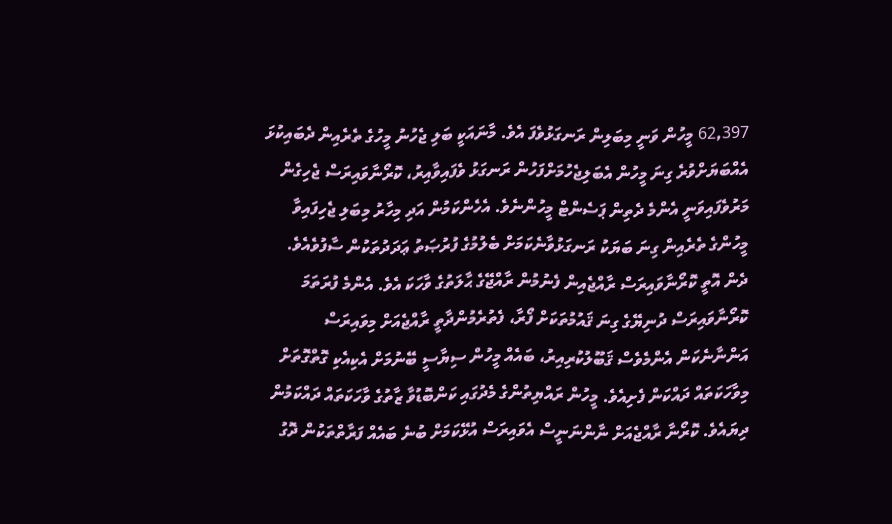62,397 މީހުން ވަނީ މިބަލިން ރަނގަޅުވެފަ އެވެ. މާނައަކީ ބަލި ޖެހުނު މީހުގެ ތެރެއިން ދެބައިކުޅަ އެއްބަޔަށްވުރެ ގިނަ މީހުން އެބަލިޖެހުމަށްފަހުން ރަނގަޅު ވެފައިވާއިރު، ކޮރޯނާވައިރަސް ޖެހިގެން މަރުވެފައިވަނީ އެންމެ ދެތިން ޕަސެންޓް މީހުންނެވެ. އެހެންކަމުން އަދި މިހާރު މިބަލި ޖެހިފައިވާ މީހުންގެ ތެރެއިން ގިނަ ބަޔަކު ރަނގަޅުވާނެކަމަށް ބެލުމުގެ ފުރުޞަތު ޢަދަދުތަކުން ސާފުވެއެވެ.
ދެން އޮތީ ކޮރޯނާވައިރަސް ރާއްޖެއިން ފެނުމުން ރާއްޖޭގެ ޙާލަތުގެ ވާހަކަ އެވެ. އެންމެ ފުރަތަމަ ކޮރޯނާވައިރަސް ދުނިޔޭގެ ގިނަ ޤައުމުތަކަށް ފޯރާ، ފެތުރެމުންދާތީ ރާއްޖެއަށް މިވައިރަސް އަންނާނެކަން އެންމެވެސް ޤަބޫލުކުރިއިރު، ބައެއް މީހުން ސިޔާސީ ބޭނުމަށް އެކިއެކި ގޮތްގޮތަށް މިވާހަކަތައް ދައްކަން ފެށިއެވެ. މީހުން ރައްޔިތުންގެ މެދުގައި ކަންބޮޑުވާ ޒާތުގެ ވާހަކަތައް ދައްކަމުން ދިޔައެވެ. ކޮރޯނާ ރާއްޖެއަށް ނާންނަނީސް އެވައިރަސް އުޅޭކަމަށް ބުނެ ބައެއް ފަރާތްތަކުން ދޮގު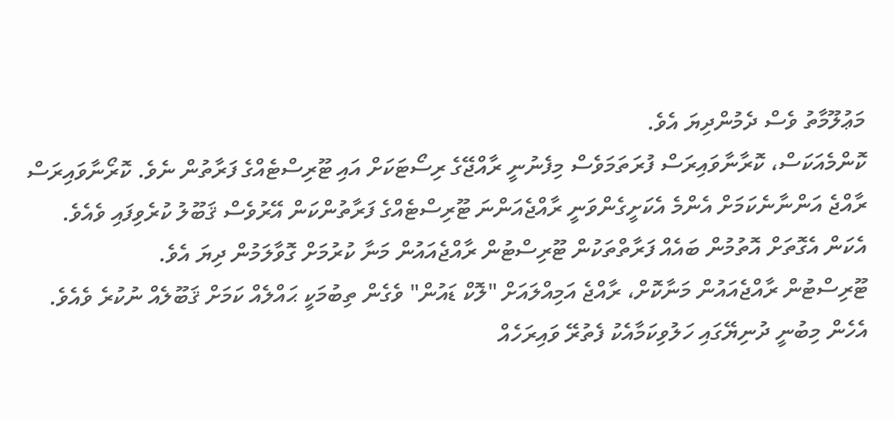މަޢުލޫމާތު ވެސް ދެމުންދިޔަ އެވެ.
ކޮންމެއަކަސް، ކޮރާނާވައިރަސް ފުރަތަމަވެސް މިފެނުނީ ރާއްޖޭގެ ރިސޯޓަކަށް އައި ޓޫރިސްޓެއްގެ ފަރާތުން ނެވެ. ކޮރޯނާވައިރަސް ރާއްޖެ އަންނާނެކަމަށް އެންމެ އެކަށީގެންވަނީ ރާއްޖެއަންނަ ޓޫރިސްޓެއްގެ ފަރާތުންކަން އޭރުވެސް ޤަބޫލު ކުރެވިފައި ވެއެވެ. އެކަން އެގޮތަށް އޮތުމުން ބައެއް ފަރާތްތަކުން ޓޫރިސްޓުން ރާއްޖެއައުން މަނާ ކުރުމަށް ގޮވާލަމުން ދިޔަ އެވެ.
ޓޫރިސްޓުން ރާއްޖެއައުން މަނާކޮށް، ރާއްޖެ އަމިއްލައަށް "ލޮކް ޑައުން" ވެގެން ތިބުމަކީ ޙައްލެއް ކަމަށް ޤަބޫލެއް ނުކުރެ ވެއެވެ. އެހެން މިބުނީ ދުނިޔޭގައި ހަލުވިކަމާއެކު ފެތުރޭ ވައިރަހެއް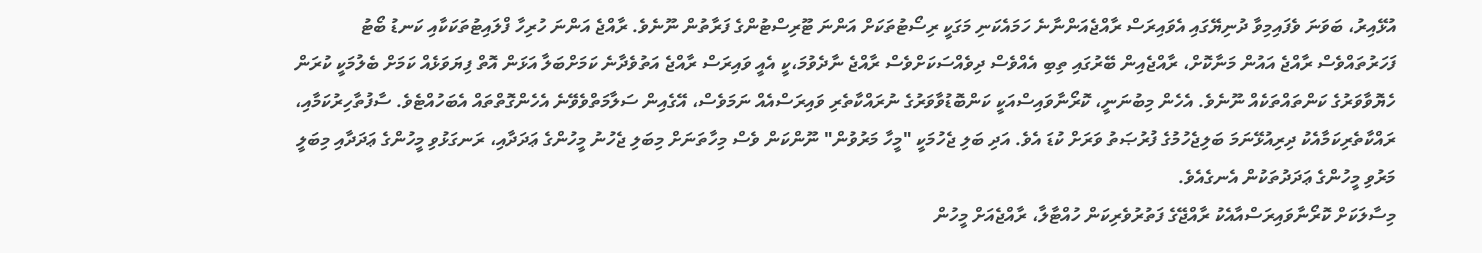އުޅޭއިރު، ބަވަނަ ވެފައިމިވާ ދުނިޔޭގައި އެވައިރަސް ރާއްޖެއަންނާނެ ހަމައެކަނި މަގަކީ ރިސޯޓުތަކަށް އަންނަ ޓޫރިސްޓުންގެ ފަރާތުން ނޫނެވެ. ރާއްޖެ އަންނަ ހުރިހާ ފްލައިޓުތަކަކާއި ކަނޑު ބޯޓު ފަހަރުތައްވެސް ރާއްޖެ އައުން މަނާކޮށް، ރާއްޖެއިން ބޭރުގައި ތިބި އެއްވެސް ދިވެއްސަކަށްވެސް ރާއްޖެ ނާދެވުމަ،ކީ އެއީ ވައިރަސް ރާއްޖެ އަތުވެދާނެ ކަމަށްބަލާ އަޅަން އޮތް ފިޔަވަޅެއް ކަމަށް ބެލުމަކީ ކުރަން ހެޔޮވާވަރުގެ ކަންތައްތަކެއް ނޫނެވެ. އެހެން މިބުނަނީ، ކޮރޯނާވައިސްއަކީ ކަންބޮޑުވާވަރުގެ ނުރައްކާތެރި ވައިރަސްއެއް ނަމަވެސް، އޭގެއިން ސަލާމަތްވެވޭނެ އެހެންގޮތްތައް އެބަހުއްޓެވެ. ސާފުތާހިރުކަމާއި، ރައްކާތެރިކަމާއެކު ދިރިއުޅޭނަމަ ބަލިޖެހުމުގެ ފުރުޞަތު ވަރަށް ކުޑަ އެވެ. އަދި ބަލި ޖެހުމަކީ "މީހާ މަރުވުން" ނޫންކަން ވެސް މިހާތަނަށް މިބަލި ޖެހުނު މީހުންގެ ޢަދަދާއި، ރަނގަޅުވި މީހުންގެ ޢަދަދާއި މިބަލީ މަރުވި މީހުންގެ ޢަދަދުތަކުން އެނގެއެވެ.
މިސާލަކަށް ކޮރޯނާވައިރަސްއާއެކު ރާއްޖޭގެ ފަތުރުވެރިކަން ހުއްޓާލާ، ރާއްޖެއަށް މީހުން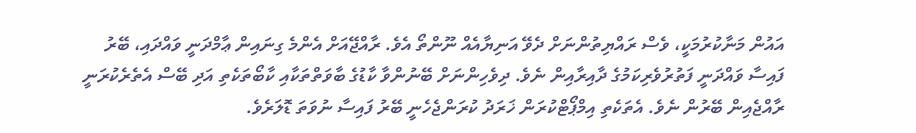އައުން މަނާކުރުމަކީ، ވެސް ރައްޔިތުންނަށް ދެވޭ އަނިޔާއެއް ނޫންތޯ އެވެ. ރާއްޖޭއަށް އެންމެ ގިނައިން ޢާމްދަނީ ވައްދައި، ބޭރު ފައިސާ ވައްދަނީ ފަތުރުވެރިކަމުގެ ދާއިރާއިން ނެވެ. ދިވެހިންނަށް ބޭނުންވާ ކާޑުގެ ބާވަތްތަކާއި ކާބޯތަކެތި އަދި ބޭސް އެތެރެކުރަނީ ރާއްޖެއިން ބޭރުން ނެވެ. އެތަކެތި އިމްޕޯޓްކުރަން ޚަރަދު ކުރަންޖެހެނީ ބޭރު ފައިސާ ނުވަތަ ޑޮލަރެވެ.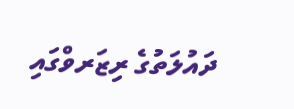ދައުލަތުގެ ރިޒަރވްގައި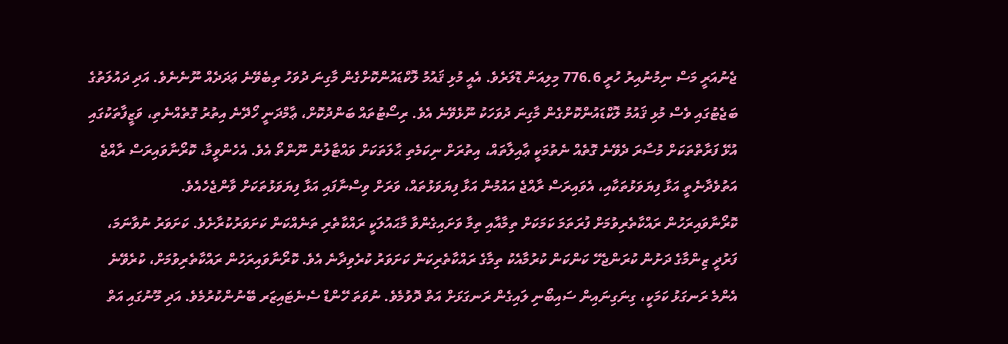ޖެނުއަރީ މަސް ނިމުނުއިރު ހުރީ 776.6 މިލިއަން ޑޮލަރެވެ. އެއީ މުޅި ޤައުމު ލޮކްޑައުންކޮށްގެން މާގިނަ ދުވަހު ތިބެވޭނެ ޢަދަދެއް ނޫނެނެވެ. އަދި ދައުލަތުގެ ބަޖެޓުގައި ވެސް މުޅި ޤައުމު ލޮކްޑައުންކޮށްގެން މާގިނަ ދުވަހަކު ނޫޅެވޭނެ އެވެ. ރިސޯޓުތައް ބަންދުކޮށް، ޢާމްދަނީ ހޯދޭނެ އިތުރު ގޮތެއްނެތި، ވަޒީފާތަކުގައި އުޅޭ ފަރާތްތަކަށް މުސާރަ ދެވޭނެ ގޮތެއް ނެތުމަކީ ޢާއިލާތައް، އިތުރަށް ނިކަމެތި ޙާލަތަކަށް ވައްޓާލުން ނޫންތޯ އެވެ. އެހެންވީމާ، ކޮރޯނާވައިރަސް ރާއްޖެ އަތުވެދާނެތީ އަޅާ ފިޔަވަޅުތަކާއި، އެވައިރަސް ރާއްޖެ އައުމުން އަޅާ ފިޔަވަޅުތައް، ވަރަށް ވިސްނާފައި އަޅާ ފިޔަވަޅުތަކަށް ވާންޖެހެއެވެ.
ކޮރޯނާވައިރަހުން ރައްކާތެރިވުމަށް ފުރަތަމަ ކަމަކަށް ތިމާއާއި ތިމާ ވަށައިގެންވާ މާޙައުލަކީ ރައްކާތެރި ތަނެއްކަން ކަށަވަރުކުރާށެވެ. ކަށަވަރު ނުވާނަމަ، ފަރުދީ ޒިންމާގެ ދަށުން ކުރަންޖެހޭ ކަންކަން ކުރުމާއެކު ތިމާގެ ރައްކާތެރިކަން ކަށަވަރު ކުރެވިދާނެ އެވެ. ކޮރޯނާވައިރަހުން ރައްކާތެރިވުމަށް، ކުރެވޭނެ އެންމެ ރަނގަޅު ކަމަކީ، ގިނަގިނައިން ސައިބޯނި ލައިގެން ރަނގަޅަށް އަތް ދޮވުމެވެ. ނުވަތަ ހޭންޑް ސެނެޓައިޒަރ ބޭނުންކުރުމެވެ. އަދި މޫނުގައި އަތް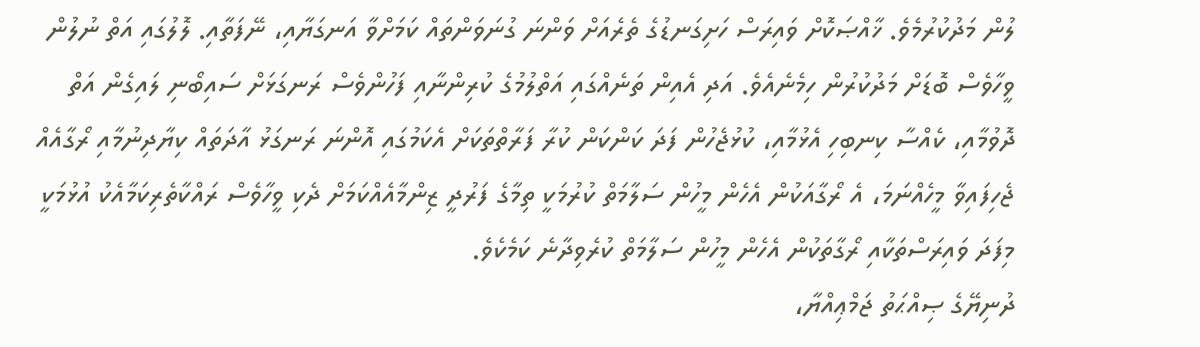ލުން މަދުކުރުމެވެ. ޚާއްޞަކޮށް ވައިރަސް ހަށިގަނޑުގެ ތެރެއަށް ވަންނަ ގުނަވަންތައް ކަމަށްވާ އަނގަޔާއި، ނޭފަތާއި. ލޮލުގައި އަތް ނުލުން ވީހާވެސް ބޮޑަށް މަދުކުރުން ހިމެނެއެވެ. އަދި އެއިން ތަނެއްގައި އަތްލުމުގެ ކުރިންނާއި ފަހުންވެސް ރަނގަޅަށް ސައިބޯނި ލައިގެން އަތް ދޮވުމާއި، ކެއްސާ ކިނބިހި އެޅުމާއި، ކުޅުޖެހުން ފަދަ ކަންކަން ކުރާ ފަރާތްތަކަށް އެކަމުގައި އޮންނަ ރަނގަޅު އާދަތައް ކިޔާދިނުމާއި ރޯގާއެއް ޖެހިފައިވާ މީހެއްނަމަ، އެ ރޯގާއަކުން އެހެން މީހުން ސަލާމަތް ކުރުމަކީ ތިމާގެ ފަރުދީ ޒިންމާއެއްކަމަށް ދެކި ވީހާވެސް ރައްކާތެރިކަމާއެކު އުޅުމަކީ މިފަދަ ވައިރަސްތަކާއި ރޯގާތަކުން އެހެން މީހުން ސަލާމަތް ކުރެވިދާނެ ކަމެކެވެ.
ދުނިޔޭގެ ޞިއްޙަތު ޖަމްޢިއްޔާ،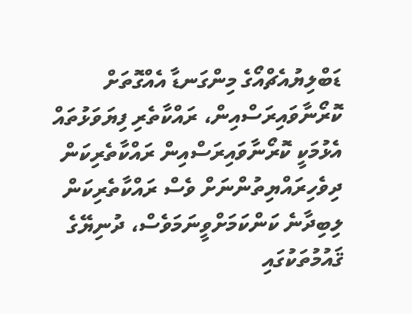ޑަބްލިޔުއެޗްއޯގެ މިންގަނޑާ އެއްގޮތަށް ކޮރޯނާވައިރަސްއިން، ރައްކާތެރި ފިޔަވަޅުތައް އެޅުމަކީ ކޮރޯނާވައިރަސްއިން ރައްކާތެރިކަން ދިވެހިރައްޔިތުންނަށް ވެސް ރައްކާތެރިކަން ލިބިދާނެ ކަންކަމަށްވީނަމަވެސް، ދުނިޔޭގެ ޤައުމުތަކުގައި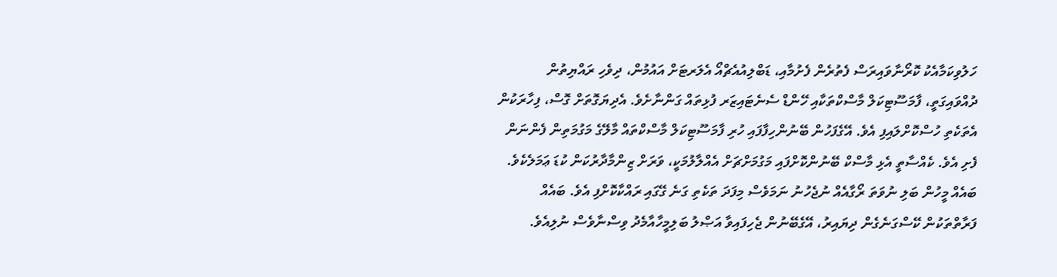ހަލުވިކަމާއެކު ކޮރޯނާވައިރަސް ފެތުރެން ފެށުމާއި، ޑަބްލިއުއެޗްއޯ އެލަރޓަށް އައުމުން، ދިވެހި ރައްޔިތުން ދުއްވައިގަތީ، ފާމަސޫޓިކަލް މާސްކްތަކާއި ހޭންޑް ސެނެޓައިޒަރ ފުޅިތައް ގަންނާށެވެ. އެދިޔަގޮތަށް ގޮސް، ފިހާރަކުން އެތަކެތި ހުސްކޮށްލައިފި އެވެ. އޭގެފަހުން ބޭނުންހިފާފައި ހުރި ފާމަސޫޓިކަލް މާސްކްތައް މާލޭގެ މަގުމަތިން ފެންނަން ފެށި އެވެ. ކެއްސާތީ އެޅި މާސްކް ބޭނުންކޮށްފައި މަގުމަށްޗަށް އެއްލާލުމަކީ، ވަރަށް ޒިންމާދާރުކަން ކުޑަ ޢަމަލެކެވެ.
ބައެއް މީހުން ބަލި ނުވަތަ ރޯގާއެއް ނުޖެހުނު ނަމަވެސް މިފަދަ ތަކެތި ގަނެ ގޭގައި ރައްކާކޮށްފި އެވެ. ބައެއް ފަރާތްތަކުން ކޭސްގަނެގެން ދިޔައިރު، އޭގެބޭނުން ޖެހިފައިވާ އަޞްލު ބަލިމީހާއާމެދު ވިސްނާވެސް ނުލިއެވެ.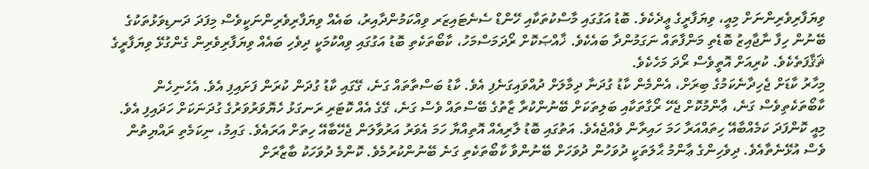ވިޔަފާރިވެރިންނަށް މިއީ، ވިޔަފާރީގެ ޢީދެކެވެ. ބޮޑު އަގުގައި މާސްކުތަކާއި ހޭންޑް ސެނެޓައިޒަރ ވިއްކަމުންދާއިރު، ބައެއް ވިޔަފާރިވެރިންނަކީވެސް މިފަދަ ދަނޑިވަޅުތަކުގެ ބޭނުން ހިފާ ނާޖާއިޒު ބޮޑެތި މަންފާތައް ނަގަމުންދާ ބައެކެވެ. ޚާއްޞަކޮށް ރޯދަމަސްމަހު، ކާބޯތަކެތި ބޮޑު އަގުގައި ވިއްކުމަކީ ދިވެހި ބައެއް ވިޔަފާރިވެރިން ގެންގުޅޭ ވިޔަފާރީގެ ޘަޤާފަތެކެވެ. ކުރިއަށް އޮތީވެސް ރޯދަ މަހެކެވެ.
މިހާރު ކާޑަށް ޖެހިދާނެކަމުގެ ބިރަށް، އެންމެން ކާޑު ގުދަނާ ދިމާލަށް ދުއްވައިގަނެފި އެވެ. ކާޑު ބަސްތާތައް ގަނެ، ގޭގައި ކާޑު ގުދަން ކުރަން ފަށައިފި އެވެ. އެހެނިހެން ކާބޯތަކެތިވެސް ގަނެ، ޢާންމުކޮށް ޖެހޭ ރޯގާތަކާއި ބަލިތަކަށް ބޭނުންކުރާ ޒާތުގެ ބޭސްތައް ވެސް ގަނެ، ގޭގެ އެއް ކޮޓަރި ރަނގަޅު ހެޔޮވަރުވަރުގެ ގުދަނަކަށް ހަދައިފި އެވެ.
މިއީ ކޮންފަދަ ކަމެއްބާއޭ ހިތައްއަރާ ހަމަ ހައިރާން ވެއްޖެއެވެ. އަތުގައި ބޮޑު ލާރިއެއް އޮތިއްޔާ ހަމަ އެވަރު އަރުވާލަން ޖެހޭބާއޭ ހިތަށް އަރައެވެ. ގައިމު، ނިކަމެތި ރައްޔިތުން ވެސް އުޅޭނެތާއެވެ. ދިވެހިންގެ ޢާންމު ޙާލަތަކީ ދުވަހުން ދުވަހަށް ބޭނުންވާ ކާބޯތަކެތި ގަނެ ބޭނުންކުރުމެވެ. ކޮންމެ ދުވަހަކު ބާޒާރަށް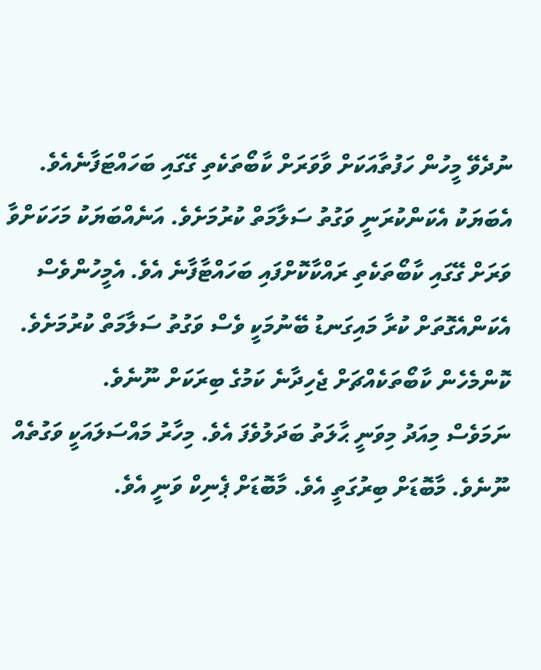ނުދެވޭ މީހުން ހަފުތާއަކަށް ވާވަރަށް ކާބޯތަކެތި ގޭގައި ބަހައްޓަފާނެއެވެ. އެބަޔަކު އެކަންކުރަނީ ވަގުތު ސަލާމަތް ކުރުމަށެވެ. އަނެއްބަޔަކު މަހަކަށްވާ ވަރަށް ގޭގައި ކާބޯތަކެތި ރައްކާކޮށްފައި ބަހައްޓާފާނެ އެވެ. އެމީހުންވެސް އެކަންއެގޮތަށް ކުރާ މައިގަނޑު ބޭނުމަކީ ވެސް ވަގުތު ސަލާމަތް ކުރުމަށެވެ. ކޮންމެހެން ކާބޯތަކެއްޗަށް ޖެހިދާނެ ކަމުގެ ބިރަކަށް ނޫނެވެ.
ނަމަވެސް މިއަދު މިވަނީ ޙާލަތު ބަދަލުވެފަ އެވެ. މިހާރު މައްސަލައަކީ ވަގުތެއް ނޫނެވެ. މާބޮޑަށް ބިރުގަތީ އެވެ. މާބޮޑަށް ޕެނިކް ވަނީ އެވެ.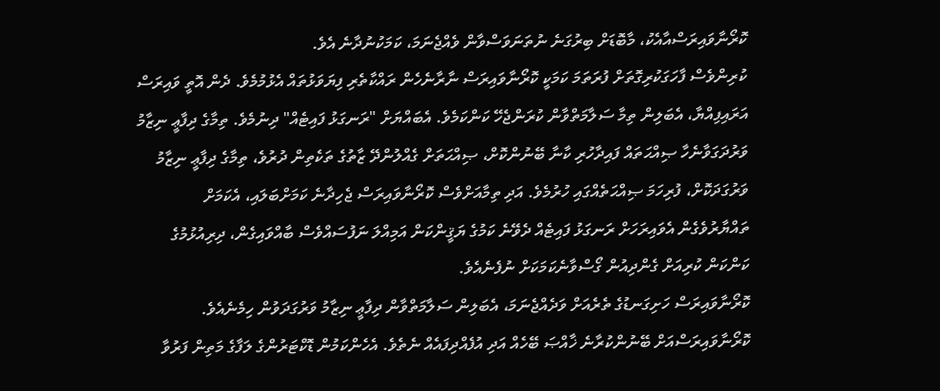ކޮރޯނާވައިރަސްއާއެކު، މާބޮޑަށް ބިރުގަނެ ނުތަނަވަސްވާން ވެއްޖެނަމަ، ކަމަކުނުދާނެ އެވެ.
ކުރިންވެސް ފާހަގަކުރިގޮތަށް ފުރަތަމަ ކަމަކީ ކޮރޯނާވައިރަސް ނާރާނެހެން ރައްކާތެރި ފިޔަވަޅުތައް އެޅުމުމެވެ. ދެން އޮތީ ވައިރަސް އަރައިފިއްޔާ، އެބަލިން ތިމާ ސަލާމަތްވާން ކުރަންޖެހޭ ކަންކަމެވެ. އެބައްޔަށް "ރަނގަޅު ފައިޓެއް" ދިނުމެވެ. ތިމާގެ ދިފާޢީ ނިޒާމު ވަރުދަގަވާނެހާ ޞިއްޙަތައް ފައިދާހުރި ކާނާ ބޭނުންކޮށް، ޞިއްޙަތަށް ގެއްލުންދޭ ޒާތުގެ ތަކެތިން ދުރުވެ، ތިމާގެ ދިފާޢީ ނިޒާމު ވަރުގަދަކޮށް، ފުރިހަމަ ޞިއްޙަތެއްގައި ހުރުމެވެ. އަދި ތިމާއަށްވެސް ކޮރޯނާވައިރަސް ޖެހިދާނެ ކަމަށްބަލައި، އެކަމަށް ތައްޔާރުވެގެން އެވައިރަހަށް ރަނގަޅު ފައިޓެއް ދެވޭނެ ކަމުގެ ޔަޤީންކަން އަމިއްލަ ނަފުސައްވެސް ބާއްވައިގެން، ދިރިއުޅުމުގެ ކަންކަން ކުރިއަށް ގެންދިއުން ގޯސްވާނެކަމަކަށް ނުފެނެއެވެ.
ކޮރޯނާވައިރަސް ހަށިގަނޑުގެ ތެރެއަށް ވަދެއްޖެނަމަ، އެބަލިން ސަލާމަތްވާން ދިފާޢީ ނިޒާމު ވަރުގަދަވުން ހިމެނެއެވެ. ކޮރޯނާވައިރަސްއަށް ބޭނުންކުރާނެ ޚާއްޞަ ބޭހެއް އަދި އުފެއްދިފައެއް ނެތެވެ. އެހެންކަމުން ޑޮކްޓަރުންގެ ލަފާގެ މަތިން ފަރުވާ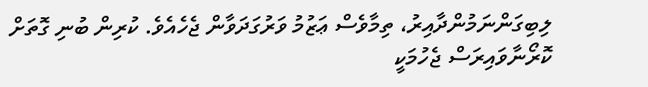ލިބިގަންނަމުންދާއިރު، ތިމާވެސް ޢަޒުމު ވަރުގަދަވާން ޖެހެއެވެ. ކުރިން ބުނި ގޮތަށް ކޮރޯނާވައިރަސް ޖެހުމަކީ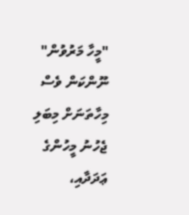"މީހާ މަރުވުން" ނޫންކަން ވެސް މިހާތަނަށް މިބަލި ޖެހުނު މީހުންގެ ޢަދަދާއި،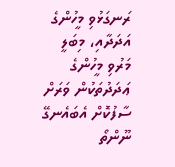ރަނގަޅުވި މީހުންގެ އަދަދާއި، މިބަލީ މަރުވި މީހުންގެ ޢަދަދުތަކުން ވަރަށް ސާފުކޮށް އެބައެނގޭ ނޫންތޯ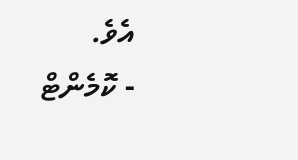އެވެ.
- ކޮމެންޓް